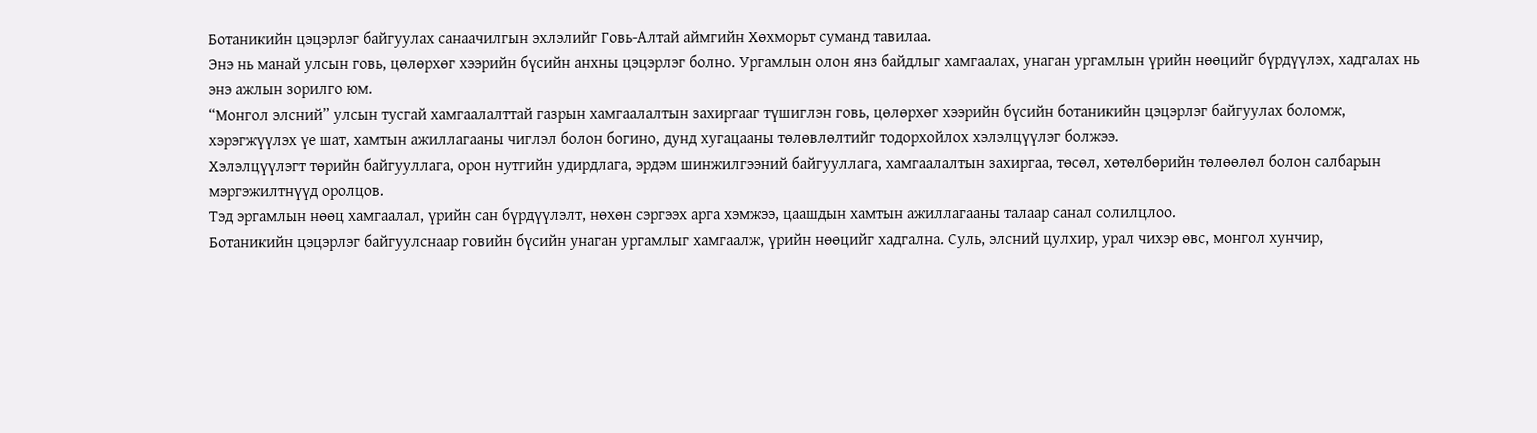Ботаникийн цэцэрлэг байгуулах санаачилгын эхлэлийг Говь-Алтай аймгийн Хөхморьт суманд тавилаа.
Энэ нь манай улсын говь, цөлөрхөг хээрийн бүсийн анхны цэцэрлэг болно. Ургамлын олон янз байдлыг хамгаалах, унаган ургамлын үрийн нөөцийг бүрдүүлэх, хадгалах нь энэ ажлын зорилго юм.
“Монгол элсний” улсын тусгай хамгаалалттай газрын хамгаалалтын захиргааг түшиглэн говь, цөлөрхөг хээрийн бүсийн ботаникийн цэцэрлэг байгуулах боломж, хэрэгжүүлэх үе шат, хамтын ажиллагааны чиглэл болон богино, дунд хугацааны төлөвлөлтийг тодорхойлох хэлэлцүүлэг болжээ.
Хэлэлцүүлэгт төрийн байгууллага, орон нутгийн удирдлага, эрдэм шинжилгээний байгууллага, хамгаалалтын захиргаа, төсөл, хөтөлбөрийн төлөөлөл болон салбарын мэргэжилтнүүд оролцов.
Тэд эргамлын нөөц хамгаалал, үрийн сан бүрдүүлэлт, нөхөн сэргээх арга хэмжээ, цаашдын хамтын ажиллагааны талаар санал солилцлоо.
Ботаникийн цэцэрлэг байгуулснаар говийн бүсийн унаган ургамлыг хамгаалж, үрийн нөөцийг хадгална. Суль, элсний цулхир, урал чихэр өвс, монгол хунчир,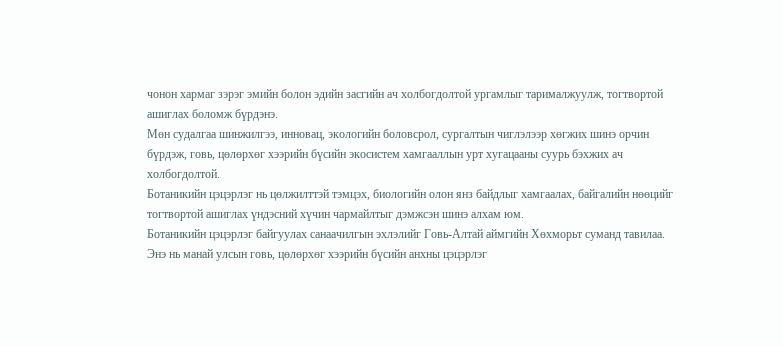чонон хармаг зэрэг эмийн болон эдийн засгийн ач холбогдолтой ургамлыг тарималжуулж, тогтвортой ашиглах боломж бүрдэнэ.
Мөн судалгаа шинжилгээ, инновац, экологийн боловсрол, сургалтын чиглэлээр хөгжих шинэ орчин бүрдэж, говь, цөлөрхөг хээрийн бүсийн экосистем хамгааллын урт хугацааны суурь бэхжих ач холбогдолтой.
Ботаникийн цэцэрлэг нь цөлжилттэй тэмцэх, биологийн олон янз байдлыг хамгаалах, байгалийн нөөцийг тогтвортой ашиглах үндэсний хүчин чармайлтыг дэмжсэн шинэ алхам юм.
Ботаникийн цэцэрлэг байгуулах санаачилгын эхлэлийг Говь-Алтай аймгийн Хөхморьт суманд тавилаа.
Энэ нь манай улсын говь, цөлөрхөг хээрийн бүсийн анхны цэцэрлэг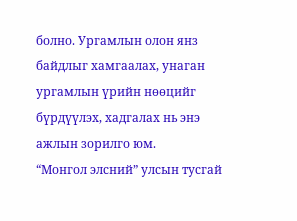болно. Ургамлын олон янз байдлыг хамгаалах, унаган ургамлын үрийн нөөцийг бүрдүүлэх, хадгалах нь энэ ажлын зорилго юм.
“Монгол элсний” улсын тусгай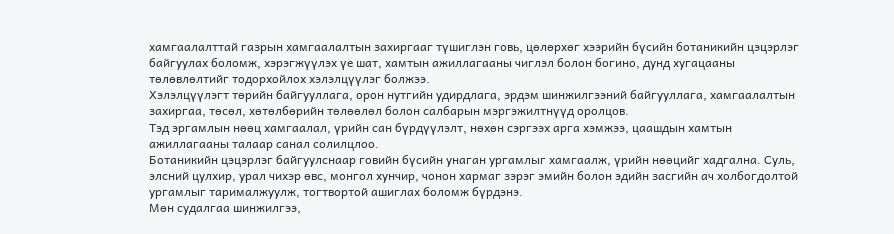хамгаалалттай газрын хамгаалалтын захиргааг түшиглэн говь, цөлөрхөг хээрийн бүсийн ботаникийн цэцэрлэг байгуулах боломж, хэрэгжүүлэх үе шат, хамтын ажиллагааны чиглэл болон богино, дунд хугацааны төлөвлөлтийг тодорхойлох хэлэлцүүлэг болжээ.
Хэлэлцүүлэгт төрийн байгууллага, орон нутгийн удирдлага, эрдэм шинжилгээний байгууллага, хамгаалалтын захиргаа, төсөл, хөтөлбөрийн төлөөлөл болон салбарын мэргэжилтнүүд оролцов.
Тэд эргамлын нөөц хамгаалал, үрийн сан бүрдүүлэлт, нөхөн сэргээх арга хэмжээ, цаашдын хамтын ажиллагааны талаар санал солилцлоо.
Ботаникийн цэцэрлэг байгуулснаар говийн бүсийн унаган ургамлыг хамгаалж, үрийн нөөцийг хадгална. Суль, элсний цулхир, урал чихэр өвс, монгол хунчир, чонон хармаг зэрэг эмийн болон эдийн засгийн ач холбогдолтой ургамлыг тарималжуулж, тогтвортой ашиглах боломж бүрдэнэ.
Мөн судалгаа шинжилгээ,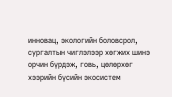инновац, экологийн боловсрол, сургалтын чиглэлээр хөгжих шинэ орчин бүрдэж, говь, цөлөрхөг хээрийн бүсийн экосистем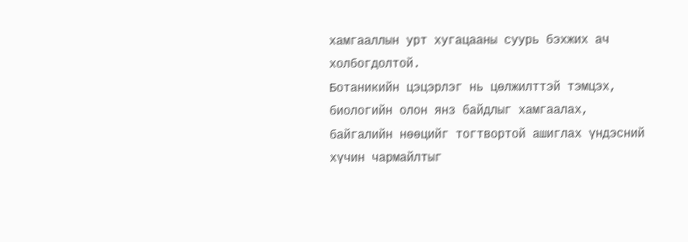хамгааллын урт хугацааны суурь бэхжих ач холбогдолтой.
Ботаникийн цэцэрлэг нь цөлжилттэй тэмцэх, биологийн олон янз байдлыг хамгаалах, байгалийн нөөцийг тогтвортой ашиглах үндэсний хүчин чармайлтыг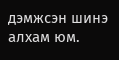дэмжсэн шинэ алхам юм.